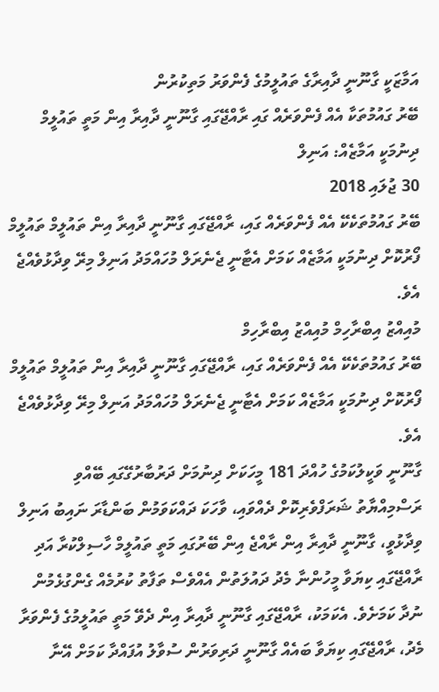އަމާޒަކީ ގާނޫނީ ދާއިރާގެ ތައުލީމުގެ ފެންވަރު މަތިކުރުން
ބޭރު ގައުމުތަކާ އެއް ފެންވަރެއް ގައި ރާއްޖޭގައި ގާނޫނީ ދާއިރާ އިން މަތީ ތައުލީމް ދިނުމަކީ އަމާޒެއް: އަނިލް
30 ޖުލައި 2018
ބޭރު ގައުމުތަކެކޭ އެއް ފެންވަރެއް ގައި، ރާއްޖޭގައި ގާނޫނީ ދާއިރާ އިން ތައުލީމް ތައުލީމް ފޯރުކޮށް ދިނުމަކީ އަމާޒެއް ކަމަށް އެޓާނީ ޖެނެރަލް މުހައްމަދު އަނިލް މިރޭ ވިދާޅުވެއްޖެ އެވެ.
މުއިއްޒު އިބްރާހިމް މުއިއްޒު އިބްރާހިމް
ބޭރު ގައުމުތަކެކޭ އެއް ފެންވަރެއް ގައި، ރާއްޖޭގައި ގާނޫނީ ދާއިރާ އިން ތައުލީމް ތައުލީމް ފޯރުކޮށް ދިނުމަކީ އަމާޒެއް ކަމަށް އެޓާނީ ޖެނެރަލް މުހައްމަދު އަނިލް މިރޭ ވިދާޅުވެއްޖެ އެވެ.
ގާނޫނީ ވަކީލުކަމުގެ ހުއްދަ 181 މީހަކަށް ދިނުމަށް ދަރުބާރުގޭގައި ބޭއްވި ރަސްމިއްޔާތު ޝަރަފްވެރިކޮށް ދެއްވައި، ވާހަކަ ދައްކަވަމުން ބަންޑާރަ ނައިބު އަނިލް ވިދާޅުވީ، ގާނޫނީ ދާއިރާ އިން ރާއްޖެ އިން ބޭރުގައި މަތީ ތައުލީމް ހާސިލްކުރާ އަދި ރާއްޖޭގައި ކިޔަވާ މީހުންނާ މެދު ދައުލަތުން އެއްވެސް ތަފާތު ކުރުމެއް ގެންގުޅެމުން ނުދާ ކަމަށެވެ. އެކަމަކު، ރާއްޖޭގައި ގާނޫނީ ދާއިރާ އިން ދެވޭ މަތީ ތައުލީމުގެ ފެންވަރާ މެދު، ރާއްޖޭގައި ކިޔަވާ ބައެއް ގާނޫނީ ދަރިވަރުން ސުވާލު އުފައްދާ ކަމަށް އޭނާ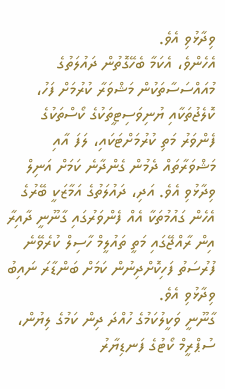ވިދާޅުވި އެވެ.
އެހެންވެ، އެކަމާ ބެހޭގޮތުން ދައުލަތުގެ މުއައްސަސާތަކުން މަޝްވަރާ ކުރުމަށް ފަހު، ކޮލެޖުތަކާއި ޔުނިވަސިޓީތަކުގެ ކޯސްތަކުގެ ފެންވަރު މަތި ކުރުމަށްޓަކައި، ލަފަ އާއި މަޝްވަރާތައް ދެމުން ގެންދާނެ ކަމަށް އަނިލް ވިދާޅުވި އެވެ. އަދި، ދައުލަތުގެ އަމާޒަކީ ބޭރުގެ އެހެން ގައުމުތަކާ އެއް ފެންވަރުގައި ގާނޫނީ ދާއިރާ އިން ރާއްޖޭގައި މަތީ ތައުލީމް ހާސިލް ކުރެވޭނެ ފުރުސަތު ފަހިކޮށްދިނުން ކަމަށް ބަންޑާރަ ނައިބު ވިދާޅުވި އެވެ.
ގާނޫނީ ވަކީލުކަމުގެ ހުއްދަ ދިން ކަމުގެ ލިޔުން، ސުޕްރީމް ކޯޓުގެ ފަނޑިޔާރު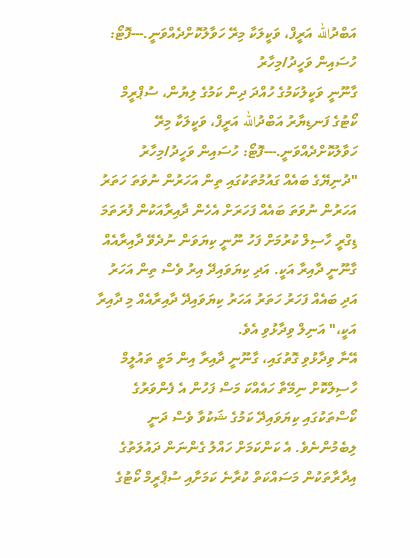އަބްދުالله އަރީފް، ވަކީލަކާ މިރޭ ހަވާލުކޮށްދެއްވަނީ.---ފޮޓޯ: ހުސައިން ވަހީދު/މިހާރު
ގާނޫނީ ވަކީލުކަމުގެ ހުއްދަ ދިން ކަމުގެ ލިޔުން، ސުޕްރީމް ކޯޓުގެ ފަނޑިޔާރު އަބްދުالله އަރީފް، ވަކީލަކާ މިރޭ ހަވާލުކޮށްދެއްވަނީ.---ފޮޓޯ: ހުސައިން ވަހީދު/މިހާރު
"ދުނިޔޭގެ ބައެއް ގައުމުތަކުގައި ތިން އަހަރުން ނުވަތަ ހަތަރު އަހަރުން ނުވަތަ ބައެއް ފަހަރަށް އެހެން ދާއިރާއަކުން ފުރަތަމަ ޑިގްރީ ހާސިލް ކުރުމަށް ފަހު ނޫނީ ކިޔަވަން ނުދެވޭ ދާއިރާއެއް ގާނޫނީ ދާއިރާ އަކީ. އަދި ކިޔަވައިދޭ އިރު ވެސް ތިން އަހަރު އަދި ބައެއް ފަހަރު ހަތަރު އަހަރު ކިޔަވައިދޭ ދާއިރާއެއް މި ދާއިރާ އަކީ،" އަނިލް ވިދާޅުވި އެވެ.
އޭނާ ވިދާޅުވި ގޮތުގައި، ގާނޫނީ ދާއިރާ އިން މަތީ ތައުލީމް ހާސިލްކޮށް ނިމޭތާ ހައެއްކަ މަސް ފަހުން އެ ފެންވަރުގެ ކޯސްތަކުގައި ކިޔަވައިދޭ ކަމުގެ ޝަކުވާ ވެސް ދަނީ ލިބެމުންނެވެ. އެ ކަންކަމަށް ހައްލު ގެންނަން ދައުލަތުގެ އިދާރާތަކުން މަސައްކަތް ކުރާނެ ކަމަށާއި ސުޕްރީމް ކޯޓުގެ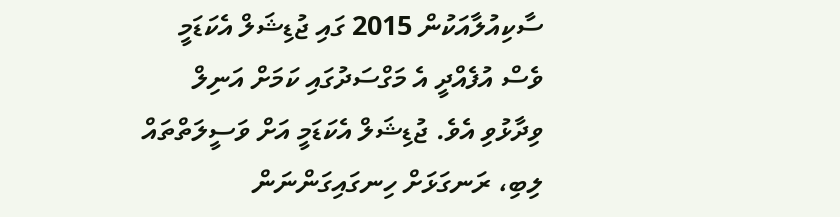ސާކިއުލާއަކުން 2015 ގައި ޖުޑިޝަލް އެކަޑަމީ ވެސް އުފެއްދީ އެ މަގްސަދުގައި ކަމަށް އަނިލް ވިދާޅުވި އެވެ. ޖުޑިޝަލް އެކަޑަމީ އަށް ވަސީލަތްތައް ލިބި، ރަނގަޅަށް ހިނގައިގަންނަން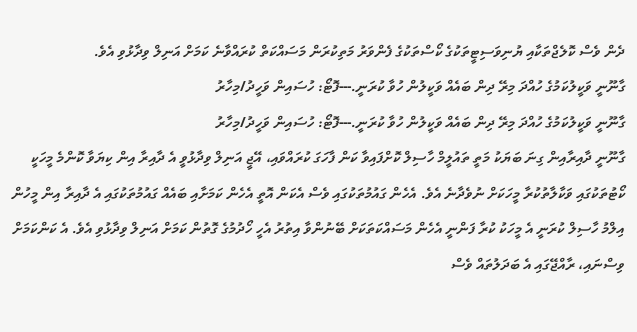ދެން ވެސް ކޮލެޖްތަކާއި ޔުނިވަސިޓީތަކުގެ ކޯސްތަކުގެ ފެންވަރު މަތިކުރަން މަސައްކަތް ކުރައްވާނެ ކަމަށް އަނިލް ވިދާޅުވި އެވެ.
ގާނޫނީ ވަކީލުކަމުގެ ހުއްދަ މިރޭ ދިން ބައެއް ވަކީލުން ހުވާ ކުރަނީ.---ފޮޓޯ: ހުސައިން ވަހީދު/މިހާރު
ގާނޫނީ ވަކީލުކަމުގެ ހުއްދަ މިރޭ ދިން ބައެއް ވަކީލުން ހުވާ ކުރަނީ.---ފޮޓޯ: ހުސައިން ވަހީދު/މިހާރު
ގާނޫނީ ދާއިރާއިން ގިނަ ބަޔަކު މަތީ ތައުލީމް ހާސިލް ކޮށްފައިވާ ކަން ފާހަގަ ކުރައްވައި، އޭޖީ އަނިލް ވިދާޅުވީ އެ ދާއިރާ އިން ކިޔަވާ ކޮންމެ މީހަކީ ކޯޓުތަކުގައި ވަކާލާތުކުރާ މީހަކަށް ނުވެދާނެ އެވެ. އެހެން ގައުމުތަކުގައި ވެސް އެކަން އޮތީ އެހެން ކަމަށާއި ބައެއް ގައުމުތަކުގައި އެ ދާއިރާ އިން މީހުން އިލްމު ހާސިލް ކުރަނީ އެ މީހަކު ކުރާ ފަންނީ އެހެން މަސައްކަތަކަށް ބޭނުންވާ އިތުރު އެހީ ހޯދުމުގެ ގޮތުން ކަމަށް އަނިލް ވިދާޅުވި އެވެ. އެ ކަންކަމަށް ވިސްނައި، ރާއްޖޭގައި އެ ބަދަލުތައް ވެސް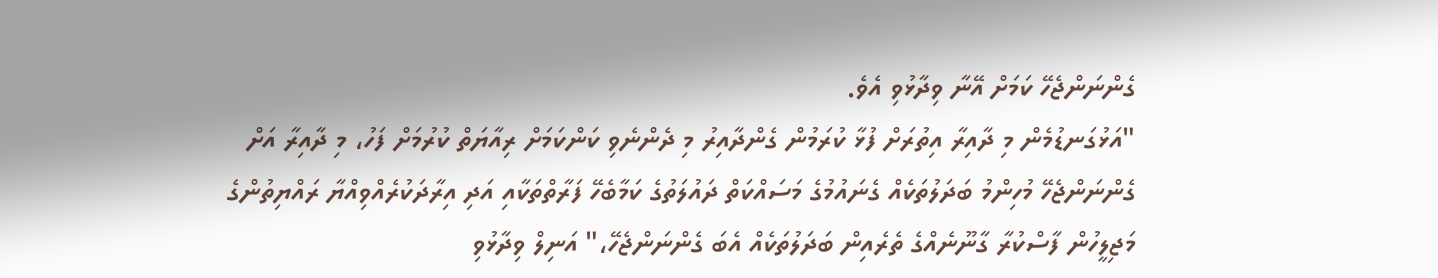ގެންނަންޖެހޭ ކަމަށް އޭނާ ވިދާޅުވި އެވެ.
"އަޅުގަނޑުމެން މި ދާއިރާ އިތުރަށް ފުޅާ ކުރަމުން ގެންދާއިރު މި ދެންނެވި ކަންކަމަށް ރިއާޔަތް ކުރުމަށް ފަހު، މި ދާއިރާ އަށް ގެންނަންޖެހޭ މުހިންމު ބަދަލުތަކެއް ގެނައުމުގެ މަސައްކަތް ދައުލަތުގެ ކަމާބެހޭ ފަރާތްތަކާއި އަދި އިރާދަކުރެއްވިއްޔާ ރައްޔިތުންގެ މަޖިލީހުން ފާސްކުރާ ގާނޫނެއްގެ ތެރެއިން ބަދަލުތަކެއް އެބަ ގެންނަންޖެހޭ،" އަނިލް ވިދާޅުވި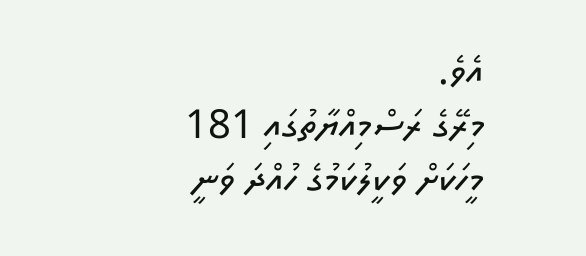އެވެ.
މިރޭގެ ރަސްމިއްޔާތުގައި 181 މީހަކަށް ވަކީލުކަމުގެ ހުއްދަ ވަނީ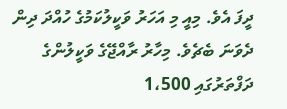ދީފަ އެވެ. މިއީ މި އަހަރު ވަކީލުކަމުގެ ހުއްދަ ދިން ދެވަނަ ބެޗެވެ. މިހާރު ރާއްޖޭގެ ވަކީލުންގެ ދަފްތަރުގައި 1،500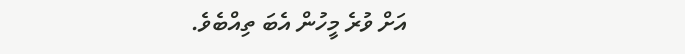އަށް ވުރެ މީހުން އެބަ ތިއްބެވެ.